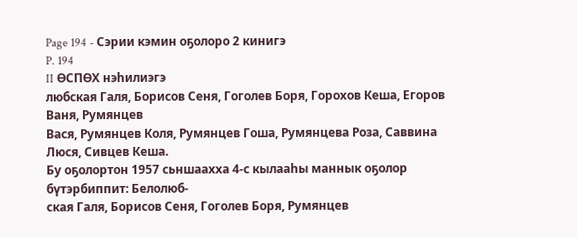Page 194 - Сэрии кэмин оҕолоро 2 кинигэ
P. 194
II ӨСПӨХ нэһилиэгэ
любская Галя, Борисов Сеня, Гоголев Боря, Горохов Кеша, Егоров Ваня, Румянцев
Вася, Румянцев Коля, Румянцев Гоша, Румянцева Роза, Саввина Люся, Сивцев Кеша.
Бу оҕолортон 1957 сьншаахха 4-с кылааһы маннык оҕолор бүтэрбиппит: Белолюб-
ская Галя, Борисов Сеня, Гоголев Боря, Румянцев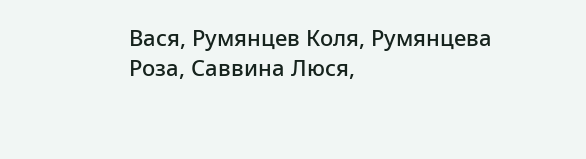Вася, Румянцев Коля, Румянцева
Роза, Саввина Люся,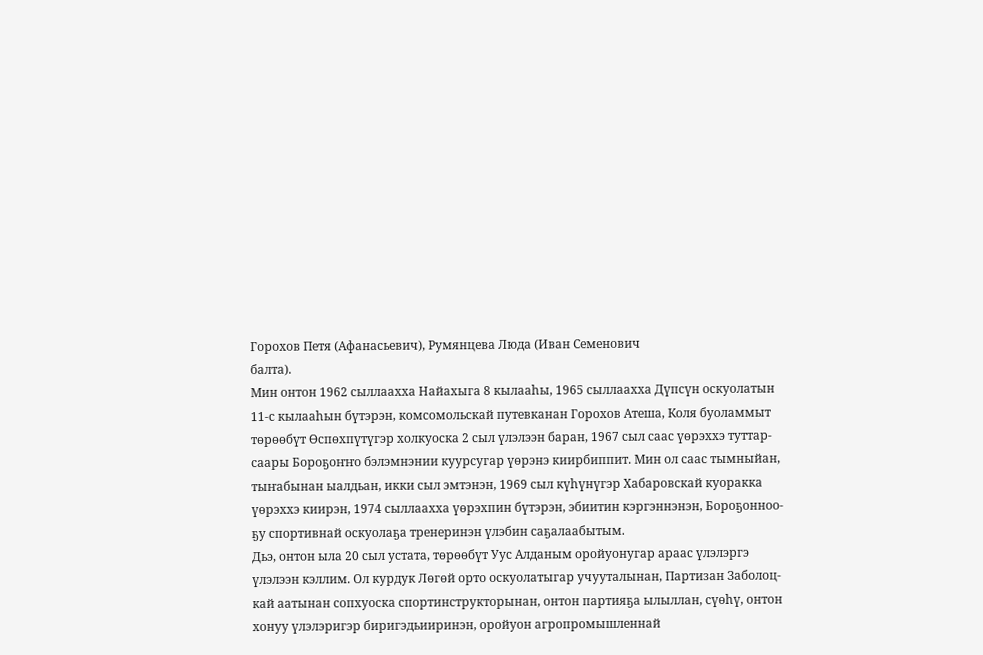Горохов Петя (Афанасьевич), Румянцева Люда (Иван Семенович
балта).
Мин онтон 1962 сыллаахха Найахыга 8 кылааһы, 1965 сыллаахха Дүпсүн оскуолатын
11-с кылааһын бүтэрэн, комсомольскай путевканан Горохов Атеша, Коля буоламмыт
төрөөбүт Өспөхпүтүгэр холкуоска 2 сыл үлэлээн баран, 1967 сыл саас үөрэххэ туттар-
саары Бороҕоҥҥо бэлэмнэнии куурсугар үөрэнэ киирбиппит. Мин ол саас тымныйан,
тыҥабынан ыалдьан, икки сыл эмтэнэн, 1969 сыл күһүнүгэр Хабаровскай куоракка
үөрэххэ киирэн, 1974 сыллаахха үөрэхпин бүтэрэн, эбиитин кэргэннэнэн, Бороҕонноо-
ҕу спортивнай оскуолаҕа тренеринэн үлэбин саҕалаабытым.
Дьэ, онтон ыла 20 сыл устата, төрөөбүт Уус Алданым оройуонугар араас үлэлэргэ
үлэлээн кэллим. Ол курдук Лөгөй орто оскуолатыгар учууталынан, Партизан Заболоц-
кай аатынан сопхуоска спортинструкторынан, онтон партияҕа ылыллан, сүөһү, онтон
хонуу үлэлэригэр биригэдьииринэн, оройуон агропромышленнай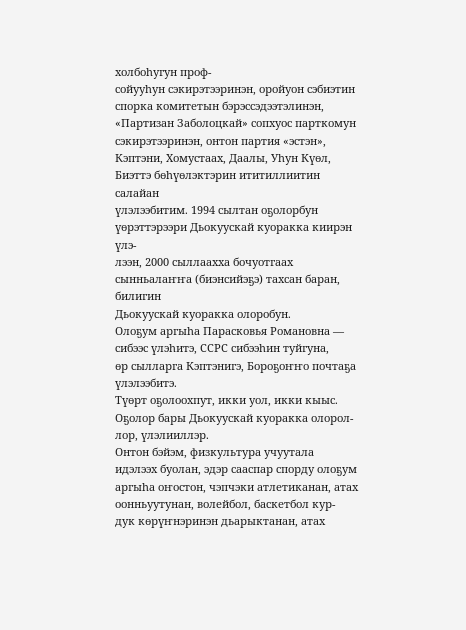холбоһугун проф-
сойууһун сэкирэтээринэн, оройуон сэбиэтин спорка комитетын бэрэссэдээтэлинэн,
«Партизан Заболоцкай» сопхуос парткомун сэкирэтээринэн, онтон партия «эстэн»,
Кэптэни, Хомустаах, Даалы, Уһун Күөл, Биэттэ бөһүөлэктэрин ититиллиитин салайан
үлэлээбитим. 1994 сылтан оҕолорбун үөрэттэрээри Дьокуускай куоракка киирэн үлэ-
лээн, 2000 сыллаахха бочуотгаах сынньалаҥҥа (биэнсийэҕэ) тахсан баран, билигин
Дьокуускай куоракка олоробун.
Олоҕум аргыһа Парасковья Романовна — сибээс үлэһитэ, ССРС сибээһин туйгуна,
өр сылларга Кэптэнигэ, Бороҕоҥҥо почтаҕа үлэлээбитэ.
Түөрт оҕолоохпут, икки уол, икки кыыс. Оҕолор бары Дьокуускай куоракка олорол-
лор, үлэлииллэр.
Онтон бэйэм, физкультура учуутала идэлээх буолан, эдэр сааспар спорду олоҕум
аргыһа оҥостон, чэпчэки атлетиканан, атах оонньуутунан, волейбол, баскетбол кур-
дук көрүҥнэринэн дьарыктанан, атах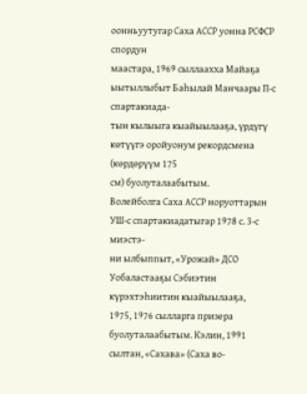оонньуутугар Саха АССР уонна РСФСР спордун
маастара, 1969 сыллаахха Майаҕа ыытыллыбыт Баһылай Манчаары П-с спартакиада-
тын кылыыга кыайыылааҕа, үрдүгү көтүүгэ оройуонум рекордсмена (көрдөрүүм 175
см) буолуталаабытым.
Волейболга Саха АССР норуоттарын УШ-с спартакиадатыгар 1978 с. 3-с миэстэ-
ни ылбыппыт, «Урожай» ДСО Уобаластааҕы Сэбиэтин күрэхтэһиитин кыайыылааҕа,
1975, 1976 сылларга призера буолуталаабытым. Кэлин, 1991 сылтан, «Сахава» (Саха во-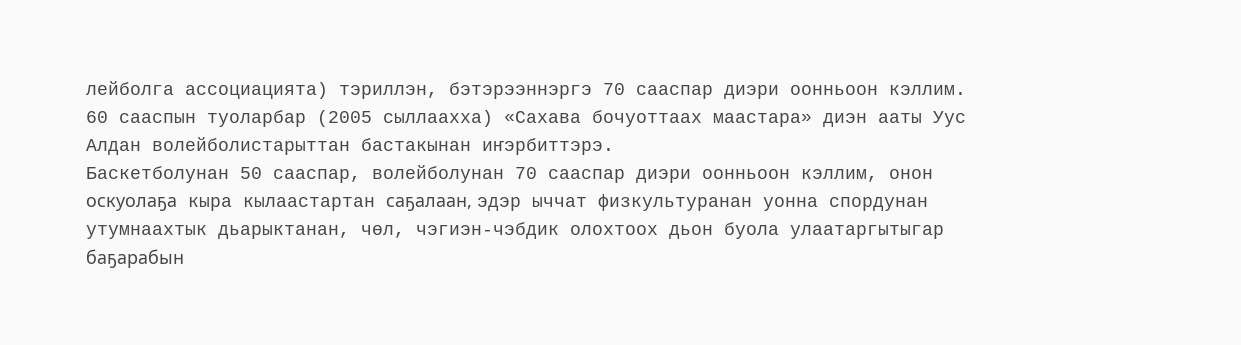лейболга ассоциацията) тэриллэн, бэтэрээннэргэ 70 сааспар диэри оонньоон кэллим.
60 сааспын туоларбар (2005 сыллаахха) «Сахава бочуоттаах маастара» диэн ааты Уус
Алдан волейболистарыттан бастакынан иҥэрбиттэрэ.
Баскетболунан 50 сааспар, волейболунан 70 сааспар диэри оонньоон кэллим, онон
оскуолаҕа кыра кылаастартан саҕалаан, эдэр ыччат физкультуранан уонна спордунан
утумнаахтык дьарыктанан, чөл, чэгиэн-чэбдик олохтоох дьон буола улаатаргытыгар
баҕарабын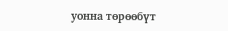уонна төрөөбүт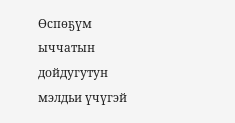Өспөҕүм ыччатын дойдугутун мэлдьи үчүгэй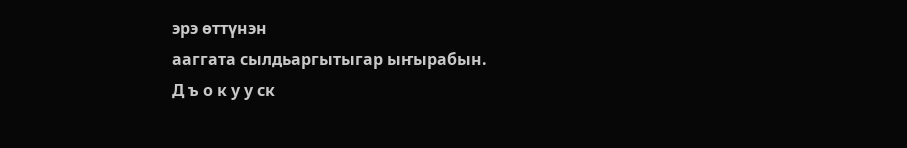эрэ өттүнэн
ааггата сылдьаргытыгар ыҥырабын.
Д ъ о к у у ск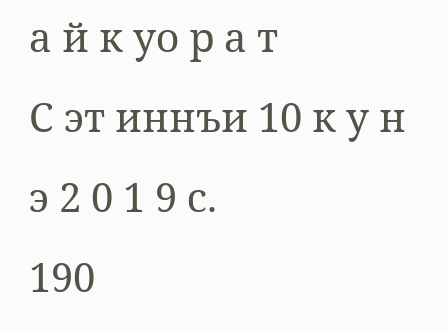а й к уо р а т
С эт иннъи 10 к у н э 2 0 1 9 с.
190